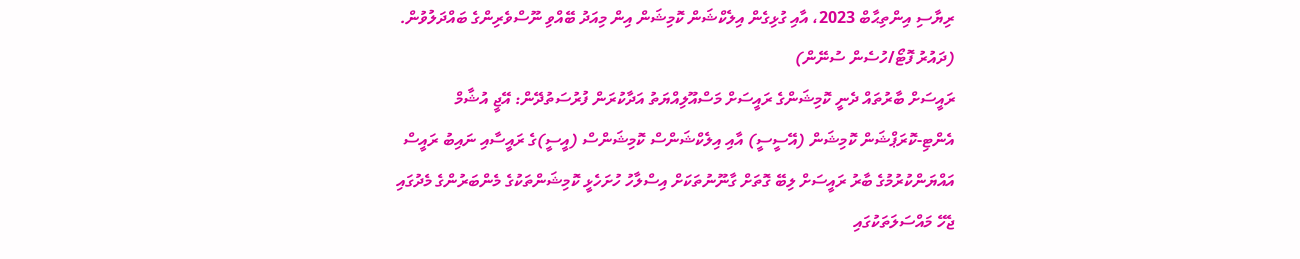ރިޔާސި އިންތިޙާބް 2023، އާއި ގުޅިގެން އިލެކްޝަން ކޮމިޝަން އިން މިއަދު ބޭއްވި ނޫސްވެރިންގެ ބައްދަލުވުން. (ދައުރު ފޮޓޯ/ހުސެން ސުނޭން)
ރައީސަށް ބާރުތައް ދެނީ ކޮމިޝަންގެ ރައީސަށް މަސްއޫލިއްޔަތު އަދާކުރަން ފުރުސަތުދޭން: އޭޖީ އުޝާމް
އެންޓި-ކޮރަޕްޝަން ކޮމިޝަން (އޭސީސީ) އާއި އިލެކްޝަންސް ކޮމިޝަންސް (އީސީ)ގެ ރައީސާއި ނައިބު ރައީސް އައްޔަންކުރުމުގެ ބާރު ރައީސަށް ލިބޭ ގޮތަށް ގާނޫނުތަކަށް އިސްލާހު ހުށަހެޅީ ކޮމިޝަންތަކުގެ މެންބަރުންގެ މެދުގައި ޖެހޭ މައްސަލަތަކުގައި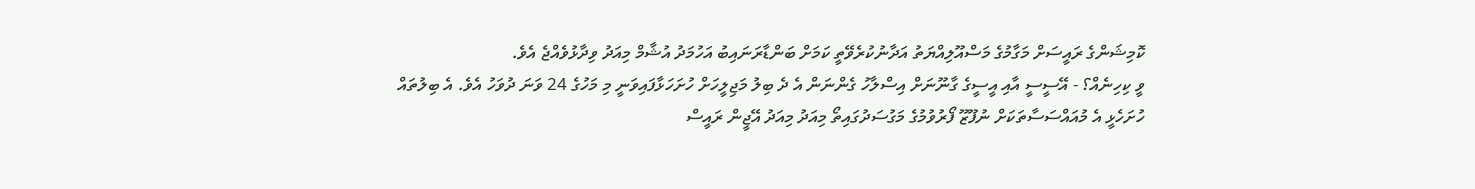ކޮމިޝަންގެ ރައީސަށް މަގާމުގެ މަސްއޫލިއްޔަތު އަދާނުކުރެވޭތީ ކަމަށް ބަންޑާރަނައިބު އަހުމަދު އުޝާމް މިއަދު ވިދާޅުވެއްޖެ އެވެ.
ވީ ކިހިނެއް؟ - އޭސީސީ އާއި އީސީގެ ގާނޫނަށް އިސްލާހު ގެންނަން އެ ދެ ބިލު މަޖިލީހަށް ހުށަހަޅާފައިވަނީ މި މަހުގެ 24 ވަނަ ދުވަހު އެވެ. އެ ބިލުތައް ހުށަހެޅީ އެ މުއައްސަސާތަކަށް ނުފޫޒޫ ފޯރުވުމުގެ މަގުސަދުގައިތޯ މިއަދު މިއަދު އޭޖީން ރައީސް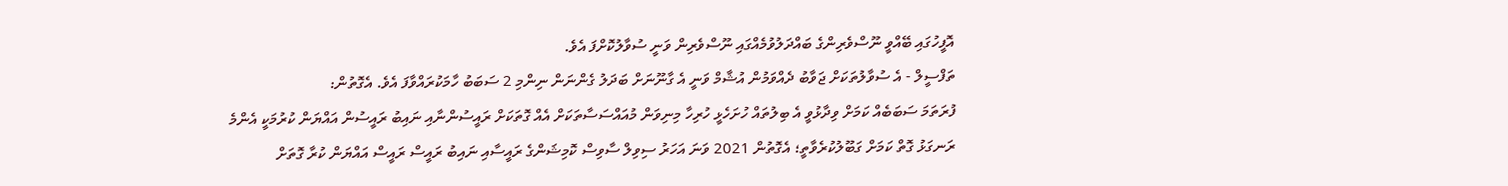އޮފީހުގައި ބޭއްވީ ނޫސްވެރިންގެ ބައްދަލުވުމެއްގައި ނޫސްވެރިން ވަނީ ސުވާލުކޮށްފަ އެވެ.
ތަފްސީލް - އެ ސުވާލުތަކަށް ޖަވާބު ދެއްވަމުން އުޝާމް ވަނީ އެ ގާނޫނަށް ބަދަލު ގެންނަން ނިންމި 2 ސަބަބު ހާމަކުރައްވާފަ އެވެ. އެގޮތުން:
ފުރަތަމަ ސަބަބެއް ކަމަށް ވިދާޅުވީ އެ ބިލުތައް ހުށަހެޅީ ހުރިހާ މިނިވަން މުއައްސަސާތަކަށް އެއް ގޮތަކަށް ރައީސުންނާއި ނައިބު ރައީސުން އައްޔަން ކުރުމަކީ އެންމެ ރަނގަޅު ގޮތް ކަމަށް ގަބޫލުކުރެވާތީ؛ އެގޮތުން 2021 ވަނަ އަހަރު ސިވިލް ސާވިސް ކޮމިޝަންގެ ރައީސާއި ނައިބު ރައީސް ރައީސް އައްޔަން ކުރާ ގޮތަށް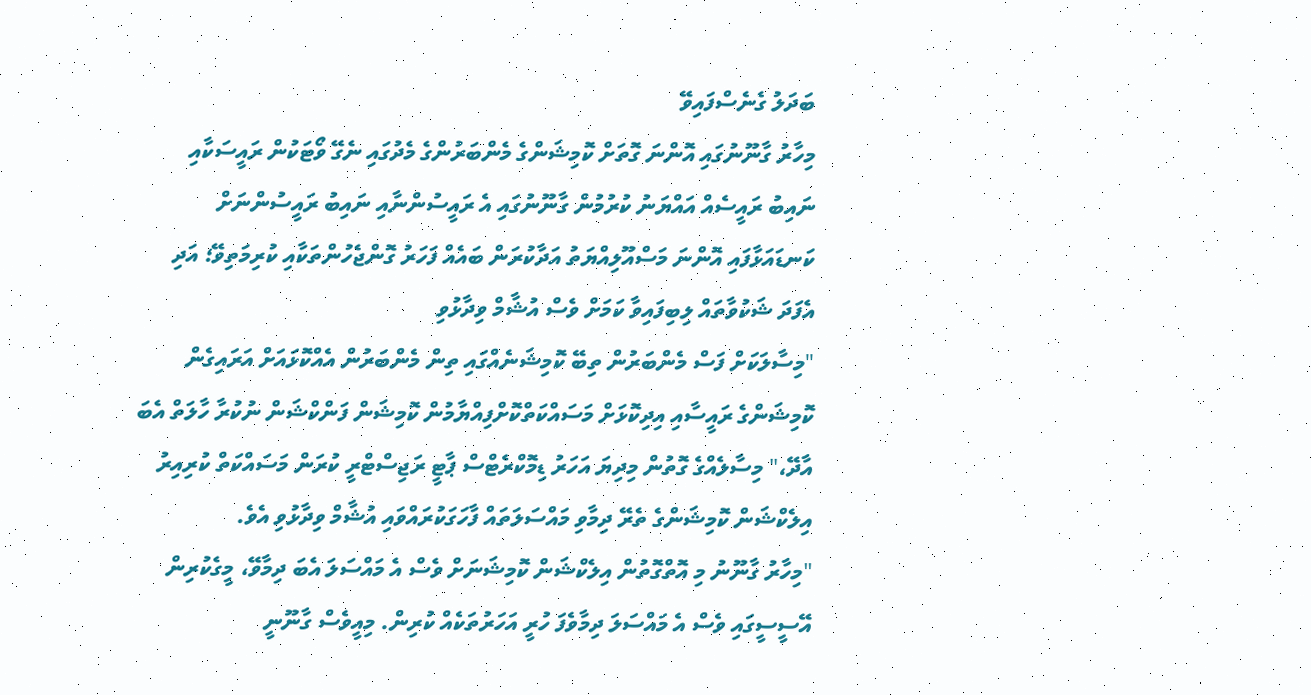ބަދަލު ގެނެސްފައިވޭ
މިހާރު ގާނޫނުގައި އޮންނަ ގޮތަށް ކޮމިޝަންގެ މެންބަރުންގެ މެދުގައި ނެގޭ ވޯޓަކުން ރައީސަކާއި ނައިބު ރައީސެއް އައްޔަނު ކުރުމުން ގާނޫނުގައި އެ ރައީސުންނާއި ނައިބު ރައީސުންނަށް ކަނޑައަޅާފައި އޮންނަ މަސްއޫލިއްޔަތު އަދާކުރަން ބައެއް ފަހަރު ގޮންޖެހުންތަކާއި ކުރިމަތިވޭ؛ އަދި އެފަދަ ޝަކުވާތައް ލިބިފައިވާ ކަމަށް ވެސް އުޝާމް ވިދާޅުވި
"މިސާލަކަށް ފަސް މެންބަރުން ތިބޭ ކޮމިޝަނެއްގައި ތިން މެންބަރުން އެއްކޮޅައަށް އަރައިގެން ކޮމިޝަންގެ ރައީސާއި އިދިކޮޅަށް މަސައްކަތްކޮށްފިއްޔާމުން ކޮމިޝަން ފަންކްޝަން ނުކުރާ ހާލަތް އެބަ އާދޭ،" މިސާލެއްގެ ގޮތުން މިދިޔަ އަހަރު ޑިމޮކްރެޓްސް ޕާޓީ ރަޖިސްޓްރީ ކުރަން މަސައްކަތް ކުރިއިރު އިލެކްޝަން ކޮމިޝަންގެ ތެރޭ ދިމާވި މައްސަލަތައް ފާހަގަކުރައްވައި އުޝާމް ވިދާޅުވި އެވެ.
"މިހާރު ގާނޫނު މި އޮތްގޮތުން އިލެކްޝަން ކޮމިޝަނަށް ވެސް އެ މައްސަލަ އެބަ ދިމާވޭ، މީގެކުރިން އޭސީސީގައި ވެސް އެ މައްސަލަ ދިމާވެފަ ހުރީ އަހަރުތަކެއް ކުރިން. މިއީވެސް ގާނޫނީ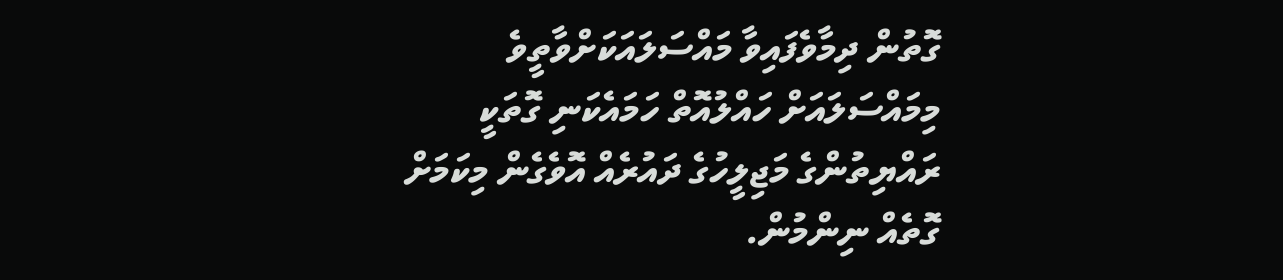ގޮތުން ދިމާވެފައިވާ މައްސަލައަކަށްވާތީވެ މިމައްސަލައަށް ހައްލުއޮތް ހަމައެކަނި ގޮތަކީ ރައްޔިތުންގެ މަޖިލީހުގެ ދައުރެއް އޮވެގެން މިކަމަށް ގޮތެއް ނިންމުން.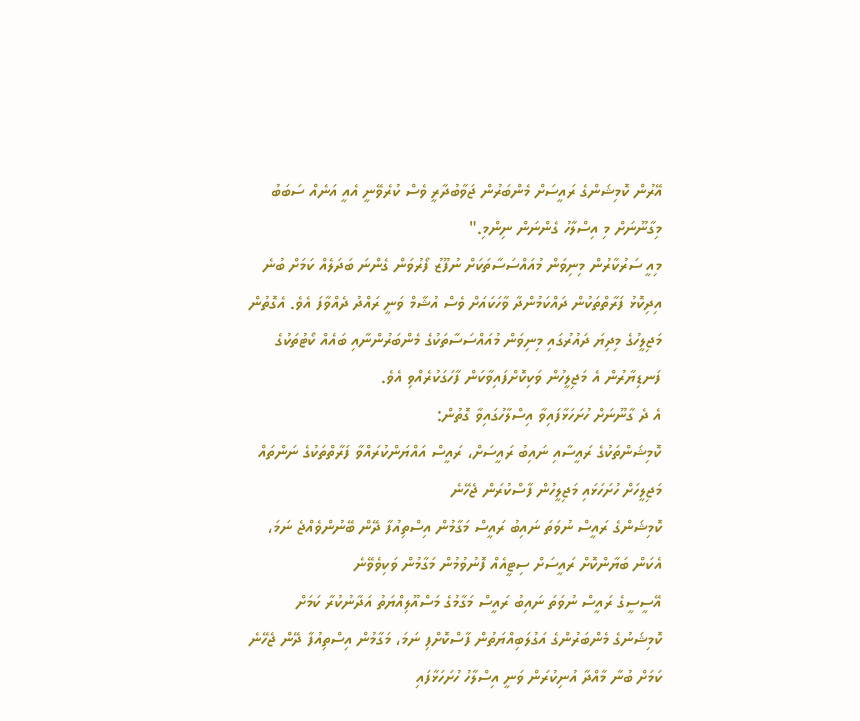އޭރުން ކޮމިޝަންގެ ރައީސަށް މެންބަރުން ޖަވާބުދާރީ ވެސް ކުރެވޭނީ އެއީ އަނެއް ސަބަބު މިގާނޫނަށް މި އިސްލާހު ގެންނަން ނިންމި."
މިއީ ސަރުކާރުން މިނިވަން މުއައްސަސާތަކަށް ނުފޫޒު ފޯރުވަން ގެންނަ ބަދަލެއް ކަމަށް ބުނެ އިދިކޮޅު ފަރާތްތަކުން ދައްކަމުންދާ ވާހަކައަށް ވެސް އުޝާމް ވަނީ ރައްދު ދެއްވާފަ އެވެ. އެގޮތުން މަޖިލީހުގެ މިދިޔަ ދައުރުގައި މިނިވަން މުއައްސަސާތަކުގެ މެންބަރުންނާއި ބައެއް ކޯޓުތަކުގެ ފަނޑިޔާރުން އެ މަޖިލީހުން ވަކިކޮށްފައިވާކަން ފާހަގަކުރެއްވި އެވެ.
އެ ދެ ގާނޫނަށް ހުށަހަޅާފައިވާ އިސްލާހުގައިވާ ގޮތުން:
ކޮމިޝަންތަކުގެ ރައީސާއި ނައިބު ރައީސަށް، ރައީސް އައްޔަންކުރައްވާ ފަރާތްތަކުގެ ނަންތައް މަޖިލީހަށް ހުށަހަޅައި މަޖިލީހުން ފާސްކުރަން ޖެހޭނެ
ކޮމިޝަންގެ ރައީސް ނުވަތަ ނައިބު ރައީސް މަގާމުން އިސްތިއުފާ ދޭން ބޭނުންވެއްޖެ ނަމަ، އެކަން ބަޔާންކޮށް ރައީސަށް ސިޓީއެއް ފޮނުވުމުން މަގާމުން ވަކިވެވޭނެ
އޭސީސީގެ ރައީސް ނުވަތަ ނައިބު ރައީސް މަގާމުގެ މަސްއޫލިއްޔަތު އަދާނުކުރާ ކަމަށް ކޮމިޝަނުގެ މެންބަރުންގެ އަގުލަބިއްޔަތުން ފާސްކޮށްފި ނަމަ، މަގާމުން އިސްތިއުފާ ދޭން ޖެހޭނެ ކަމަށް ބުނާ މާއްދާ އުނިކުރަން ވަނީ އިސްލާހު ހުށަހަޅާފައި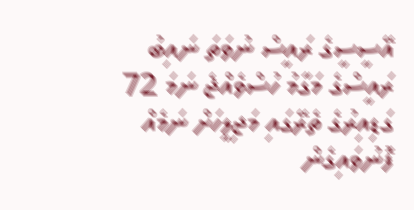އޭސީސީގެ ރައީސް ނުވަތަ ނައިބު ރައީސްގެ މަގާމު ހުސްވެއްޖެ ނަމަ 72 ގަޑިއިރުގެ ތެރޭގައި މަޖިލީހަށް ނަމެއް ފޮނުވައިގެން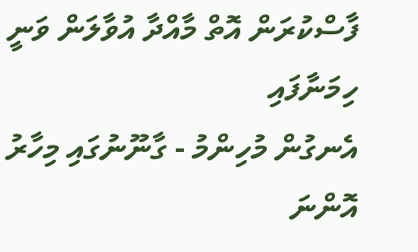ފާސްކުރަން އޮތް މާއްދާ އުވާލަން ވަނީ ހިމަނާފައި
އެނގުން މުހިންމު - ގާނޫނުގައި މިހާރު އޮންނަ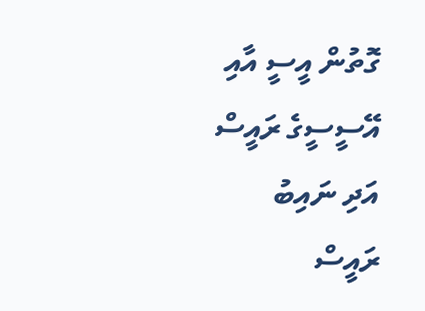ގޮތުން އީސީ އާއި އޭސީސީގެ ރައީސް އަދި ނައިބު ރައީސް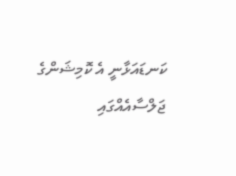ކަނޑައަޅާނީ އެ ކޮމިޝަންގެ ޖަލްސާއެއްގައި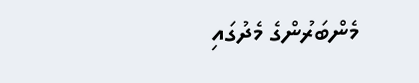މެންބަރުންގެ މެދުގައި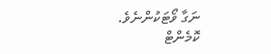ނަގާ ވޯޓަކުންނެވެ.
ކޮމެންޓް